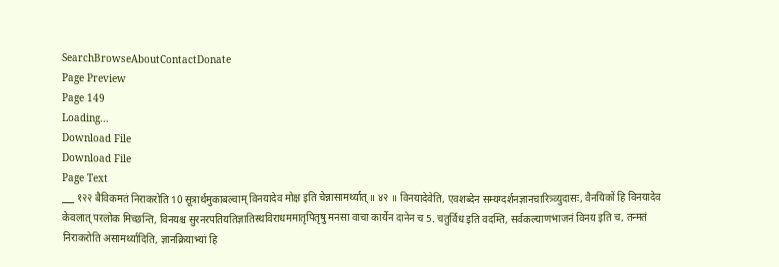SearchBrowseAboutContactDonate
Page Preview
Page 149
Loading...
Download File
Download File
Page Text
___ १२२ बैविकमतं निराकरोति 10 सूत्रार्थमुकाबल्वाम् विनयादेव मोक्ष इति चेन्नासामर्थ्यात् ॥ ४२ ॥ विनयादेवेति, एवशब्देन सम्यग्दर्शनज्ञानचारित्र्व्युदासः, वैनयिकों हि विनयादेव केवलात् परलोक मिच्छन्ति, विनयश्च सुरनरपतियतिज्ञातिस्थविराधममातृपितृषु मनसा वाचा कार्येन दानेन च 5. चतुर्विध इति वदम्ति, सर्वकल्याणभाजनं विनय इति च, तन्मतं निराकरोति असामर्थ्यादिति, ज्ञानक्रियाभ्यां हि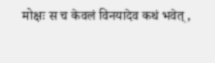मोक्षः स च केवलं विनयादेव कथं भवेत्,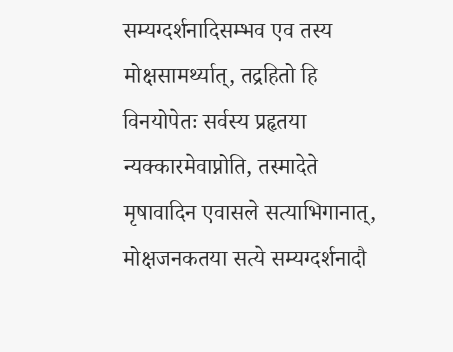सम्यग्दर्शनादिसम्भव एव तस्य मोक्षसामर्थ्यात्, तद्रहितो हि विनयोपेतः सर्वस्य प्रहृतया न्यक्कारमेवाप्नोति, तस्मादेते मृषावादिन एवासले सत्याभिगानात्, मोक्षजनकतया सत्ये सम्यग्दर्शनादौ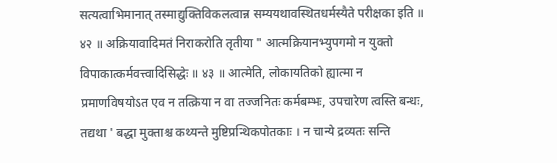सत्यत्वाभिमानात् तस्माद्युक्तिविकलत्वान्न सम्ययथावस्थितधर्मस्यैते परीक्षका इति ॥ ४२ ॥ अक्रियावादिमतं निराकरोति तृतीया " आत्मक्रियानभ्युपगमो न युक्तो विपाकात्कर्मवत्त्वादिसिद्धेः ॥ ४३ ॥ आत्मेति, लोकायतिको ह्यात्मा न प्रमाणविषयोऽत एव न तत्क्रिया न वा तज्जनितः कर्मबम्भः, उपचारेण त्वस्ति बन्धः, तद्यथा ' बद्धा मुक्ताश्च कथ्यन्ते मुष्टिप्रन्थिकपोतकाः । न चान्ये द्रव्यतः सन्ति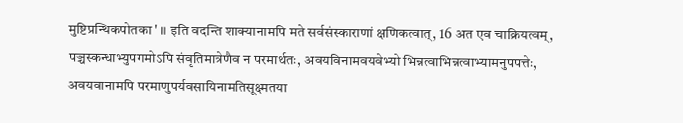मुष्टिप्रन्थिकपोतका ' ॥ इति वदन्ति शाक्यानामपि मते सर्वसंस्काराणां क्षणिकत्वात्, 16 अत एव चाक्रियत्वम्, पञ्चस्कन्धाभ्युपगमोऽपि संवृतिमात्रेणैव न परमार्थतः, अवयविनामवयवेभ्यो भिन्नत्वाभिन्नत्वाभ्यामनुपपत्तेः, अवयवानामपि परमाणुपर्यवसायिनामतिसूक्ष्मतया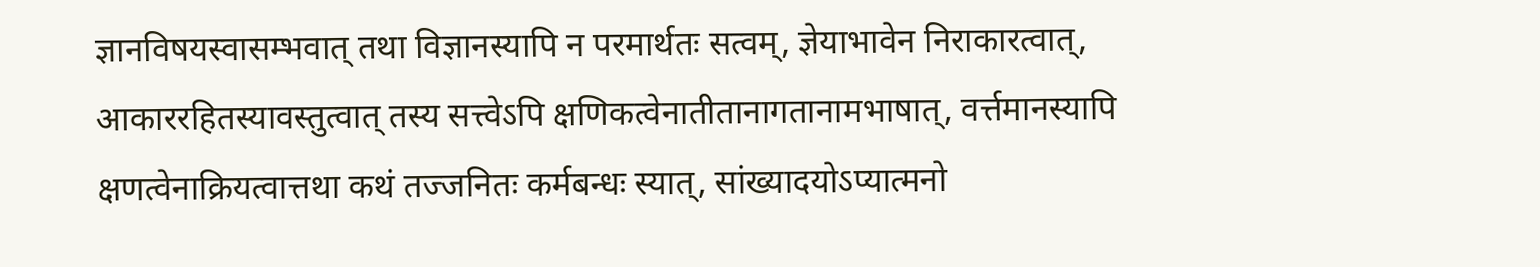ज्ञानविषयस्वासम्भवात् तथा विज्ञानस्यापि न परमार्थतः सत्वम्, ज्ञेयाभावेन निराकारत्वात्, आकाररहितस्यावस्तुत्वात् तस्य सत्त्वेऽपि क्षणिकत्वेनातीतानागतानामभाषात्, वर्त्तमानस्यापि क्षणत्वेनाक्रियत्वात्तथा कथं तज्जनितः कर्मबन्धः स्यात्, सांख्यादयोऽप्यात्मनो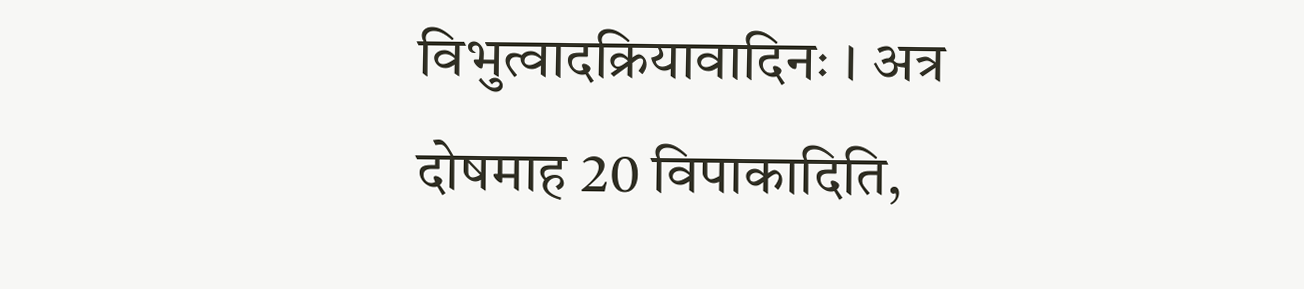विभुत्वादक्रियावादिनः । अत्र दोषमाह 20 विपाकादिति,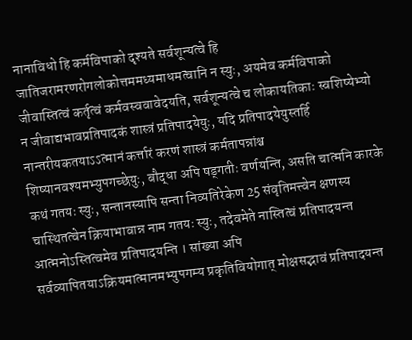नानाविधो हि कर्मविपाको दृश्यते सर्वशून्यत्वे हि जातिजरामरणरोगलोकोत्तममध्यमाधमत्वानि न स्युः, अयमेव कर्मविपाको जीवास्तित्वं कर्तृत्वं कर्मवस्ववावेदयति, सर्वशून्यत्वे च लोकायतिकाः स्वशिष्येभ्यो न जीवाद्यभावप्रतिपादकं शास्त्रं प्रतिपादयेयुः, यदि प्रतिपादयेयुस्तर्हि नान्तरीयकतयाऽऽत्मानं कर्त्तारं करणं शास्त्रं कर्मतापन्नांश्च शिष्यानवश्यमभ्युपगच्छेयुः, बौद्धा अपि षड्गतीः वर्णयन्ति, असति चात्मनि कारके कथं गतयः स्युः, सन्तानस्यापि सन्ता निव्यतिरेकेण 25 संवृतिमत्त्वेन क्षणस्य चास्थितत्वेन क्रियाभावान्न नाम गतयः स्युः, तदेवमेते नास्तित्वं प्रतिपादयन्त आत्मनोऽस्तित्वमेव प्रतिपादयन्ति । सांख्या अपि सर्वव्यापितयाऽक्रियमात्मानमभ्युपगम्य प्रकृतिवियोगात् मोक्षसद्भावं प्रतिपादयन्त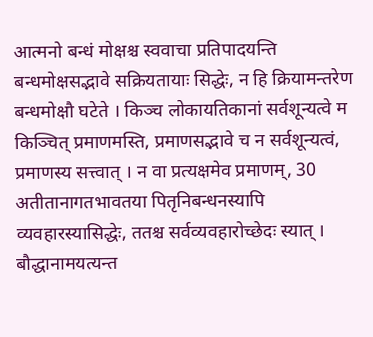आत्मनो बन्धं मोक्षश्च स्ववाचा प्रतिपादयन्ति बन्धमोक्षसद्भावे सक्रियतायाः सिद्धेः, न हि क्रियामन्तरेण बन्धमोक्षौ घटेते । किञ्च लोकायतिकानां सर्वशून्यत्वे म किञ्चित् प्रमाणमस्ति, प्रमाणसद्भावे च न सर्वशून्यत्वं, प्रमाणस्य सत्त्वात् । न वा प्रत्यक्षमेव प्रमाणम्, 30 अतीतानागतभावतया पितृनिबन्धनस्यापि व्यवहारस्यासिद्धेः, ततश्च सर्वव्यवहारोच्छेदः स्यात् । बौद्धानामयत्यन्त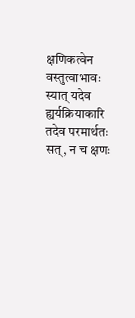क्षणिकत्वेन वस्तुत्वाभावः स्यात् यदेव ह्यर्यक्रियाकारि तदेव परमार्थतः सत्, न च क्षणः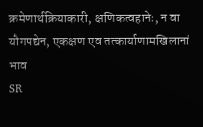क्रमेणार्थक्रियाकारी, क्षणिकत्वहानेः, न वा यौगपद्येन, एकक्षण एव तत्कार्याणामखिलानां भाव
SR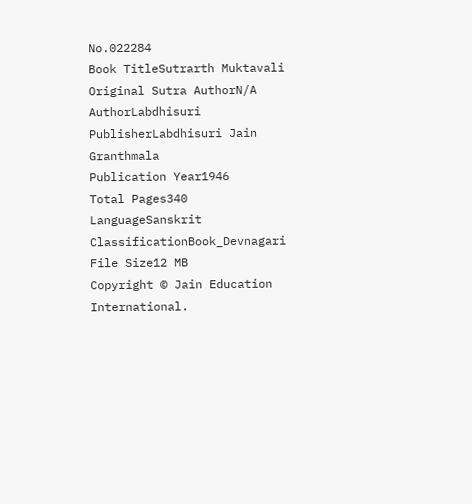No.022284
Book TitleSutrarth Muktavali
Original Sutra AuthorN/A
AuthorLabdhisuri
PublisherLabdhisuri Jain Granthmala
Publication Year1946
Total Pages340
LanguageSanskrit
ClassificationBook_Devnagari
File Size12 MB
Copyright © Jain Education International.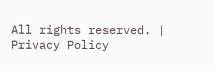All rights reserved. | Privacy Policy